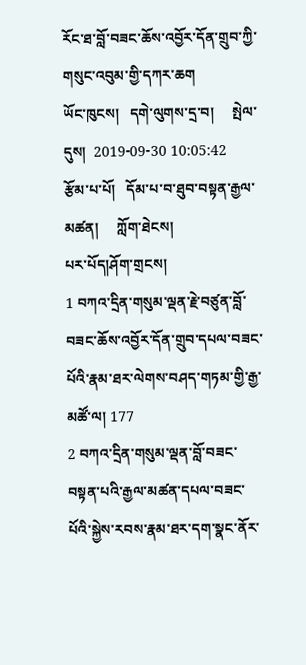རོང་ཐ་བློ་བཟང་ཆོས་འབྱོར་དོན་གྲུབ་ཀྱི་གསུང་འབུམ་གྱི་དཀར་ཆག
ཡོང་ཁུངས།   དགེ་ལུགས་དྲ་བ།     སྤེལ་དུས།  2019-09-30 10:05:42     རྩོམ་པ་པོ།   དོམ་པ་བ་ཐུབ་བསྟན་རྒྱལ་མཚན།     ཀློག་ཐེངས།
པར་པོད།ཤོག་གྲངས།
1 བཀའ་དྲིན་གསུམ་ལྡན་རྗེ་བཙུན་བློ་བཟང་ཆོས་འབྱོར་དོན་གྲུབ་དཔལ་བཟང་པོའི་རྣམ་ཐར་ལེགས་བཤད་གཏམ་གྱི་རྒྱ་མཚོ་ལ། 177
2 བཀའ་དྲིན་གསུམ་ལྡན་བློ་བཟང་བསྟན་པའི་རྒྱལ་མཚན་དཔལ་བཟང་པོའི་སྐྱེས་རབས་རྣམ་ཐར་དག་སྣང་ནོར་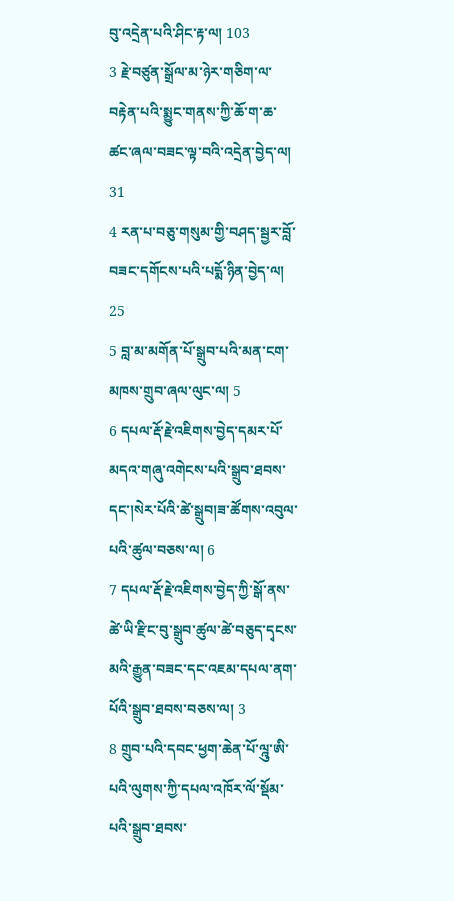བུ་འདྲེན་པའི་ཤིང་རྟ་ལ། 103
3 རྗེ་བཙུན་སྒྲོལ་མ་ཉེར་གཅིག་ལ་བརྟེན་པའི་སྨྱུང་གནས་ཀྱི་ཆོ་ག་ཆ་ཚང་ཞལ་བཟང་ལྟ་བའི་འདྲེན་བྱེད་ལ། 31
4 རན་པ་བཅུ་གསུམ་གྱི་བཤད་སྦྱར་བློ་བཟང་དགོངས་པའི་པདྨོ་ཉིན་བྱེད་ལ། 25
5 བླ་མ་མགོན་པོ་སྒྲུབ་པའི་མན་ངག་མཁས་གྲུབ་ཞལ་ལུང་ལ། 5
6 དཔལ་རྡོ་རྗེ་འཇིགས་བྱེད་དམར་པོ་མདའ་གཞུ་འགེངས་པའི་སྒྲུབ་ཐབས་དང་།སེར་པོའི་ཚེ་སྒྲུབ།ཟ་ཚོགས་འབུལ་པའི་ཚུལ་བཅས་ལ། 6
7 དཔལ་རྡོ་རྗེ་འཇིགས་བྱེད་ཀྱི་སྒོ་ནས་ཚེ་ཡི་རྫིང་བུ་སྒྲུབ་ཚུལ་ཚེ་བཅུད་དྭངས་མའི་རྒྱུན་བཟང་དང་འཇམ་དཔལ་ནག་པོའི་སྒྲུབ་ཐབས་བཅས་ལ། 3
8 གྲུབ་པའི་དབང་ཕྱག་ཆེན་པོ་ལྰུ་ཨི་པའི་ལུགས་ཀྱི་དཔལ་འཁོར་ལོ་སྡོམ་པའི་སྒྲུབ་ཐབས་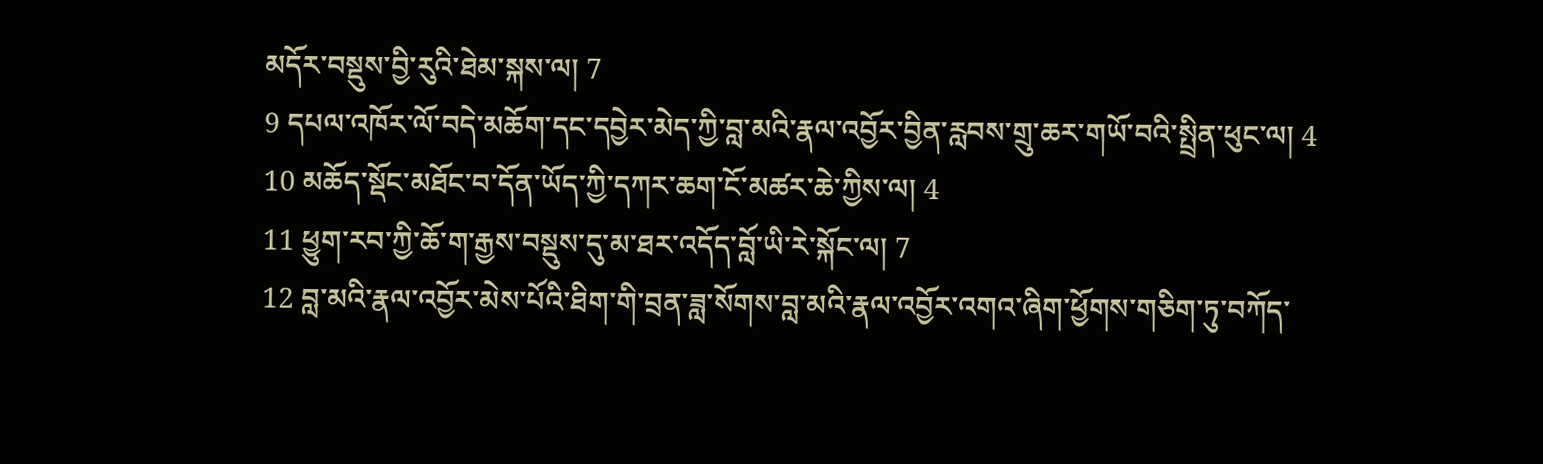མདོར་བསྡུས་བྱི་རུའི་ཐེམ་སྐས་ལ། 7
9 དཔལ་འཁོར་ལོ་བདེ་མཆོག་དང་དབྱེར་མེད་ཀྱི་བླ་མའི་རྣལ་འབྱོར་བྱིན་རླབས་གྲུ་ཆར་གཡོ་བའི་སྤྲིན་ཕུང་ལ། 4
10 མཆོད་སྡོང་མཐོང་བ་དོན་ཡོད་ཀྱི་དཀར་ཆག་ངོ་མཚར་ཆེ་ཀྱིས་ལ། 4
11 ཕྱུག་རབ་ཀྱི་ཆོ་ག་རྒྱས་བསྡུས་དུ་མ་ཐར་འདོད་བློ་ཡི་རེ་སྐོང་ལ། 7
12 བླ་མའི་རྣལ་འབྱོར་མེས་པོའི་ཐིག་གི་བྲན་ཟླ་སོགས་བླ་མའི་རྣལ་འབྱོར་འགའ་ཞིག་ཕྱོགས་གཅིག་ཏུ་བཀོད་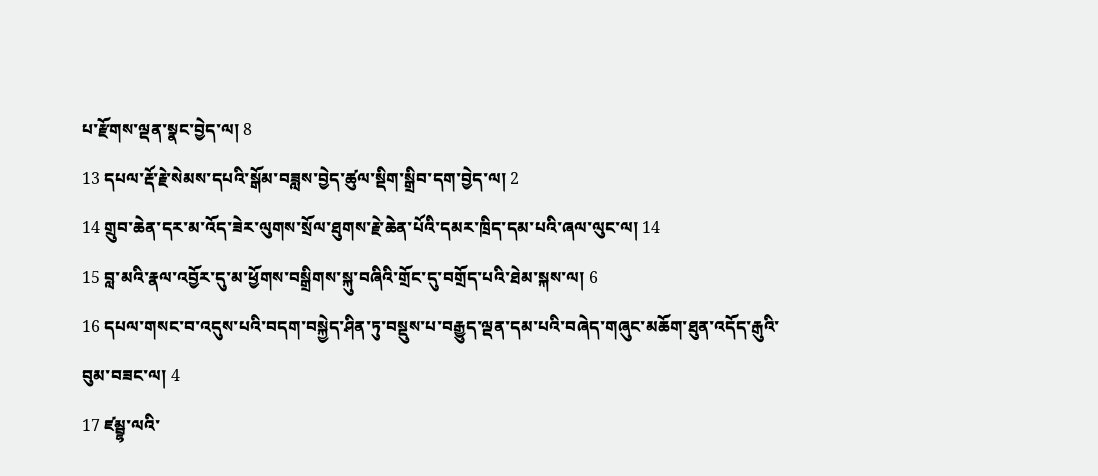པ་རྫོགས་ལྡན་སྣང་བྱེད་ལ། 8
13 དཔལ་རྡོ་རྗེ་སེམས་དཔའི་སྒོམ་བཟླས་བྱེད་ཚུལ་སྡིག་སྒྲིབ་དག་བྱེད་ལ། 2
14 གྲུབ་ཆེན་དར་མ་འོད་ཟེར་ལུགས་སྲོལ་ཐུགས་རྗེ་ཆེན་པོའི་དམར་ཁྲིད་དམ་པའི་ཞལ་ལུང་ལ། 14
15 བླ་མའི་རྣལ་འབྱོར་དུ་མ་ཕྱོགས་བསྒྲིགས་སྐུ་བཞིའི་གྲོང་དུ་བགྲོད་པའི་ཐེམ་སྐས་ལ། 6
16 དཔལ་གསང་བ་འདུས་པའི་བདག་བསྐྱེད་ཤིན་ཏུ་བསྡུས་པ་བརྒྱུད་ལྡན་དམ་པའི་བཞེད་གཞུང་མཆོག་ཐུན་འདོད་རྒུའི་བུམ་བཟང་ལ། 4
17 ཛམྦྷ་ལའི་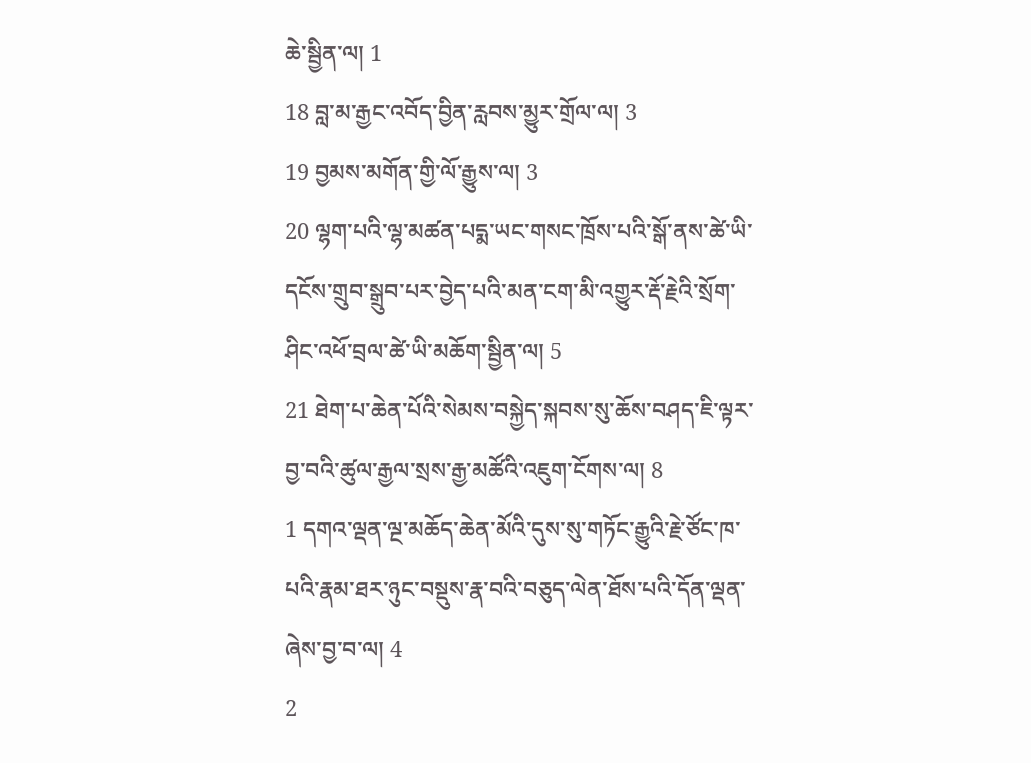ཆེ་སྦྱིན་ལ། 1
18 བླ་མ་རྒྱང་འབོད་བྱིན་རླབས་མྱུར་གྲོལ་ལ། 3
19 བྱམས་མགོན་གྱི་ལོ་རྒྱུས་ལ། 3
20 ལྷག་པའི་ལྷ་མཚན་པདྨ་ཡང་གསང་ཁྲོས་པའི་སྒོ་ནས་ཚེ་ཡི་དངོས་གྲུབ་སྒྲུབ་པར་བྱེད་པའི་མན་ངག་མི་འགྱུར་རྡོ་རྗེའི་སྲོག་ཤིང་འཕོ་བྲལ་ཚེ་ཡི་མཆོག་སྦྱིན་ལ། 5
21 ཐེག་པ་ཆེན་པོའི་སེམས་བསྐྱེད་སྐབས་སུ་ཆོས་བཤད་ཇི་ལྟར་བྱ་བའི་ཚུལ་རྒྱལ་སྲས་རྒྱ་མཚོའི་འཇུག་ངོགས་ལ། 8
1 དགའ་ལྡན་ལྔ་མཆོད་ཆེན་མོའི་དུས་སུ་གཏོང་རྒྱུའི་རྗེ་ཙོང་ཁ་པའི་རྣམ་ཐར་ཉུང་བསྡུས་རྣ་བའི་བཅུད་ལེན་ཐོས་པའི་དོན་ལྡན་ཞེས་བྱ་བ་ལ། 4
2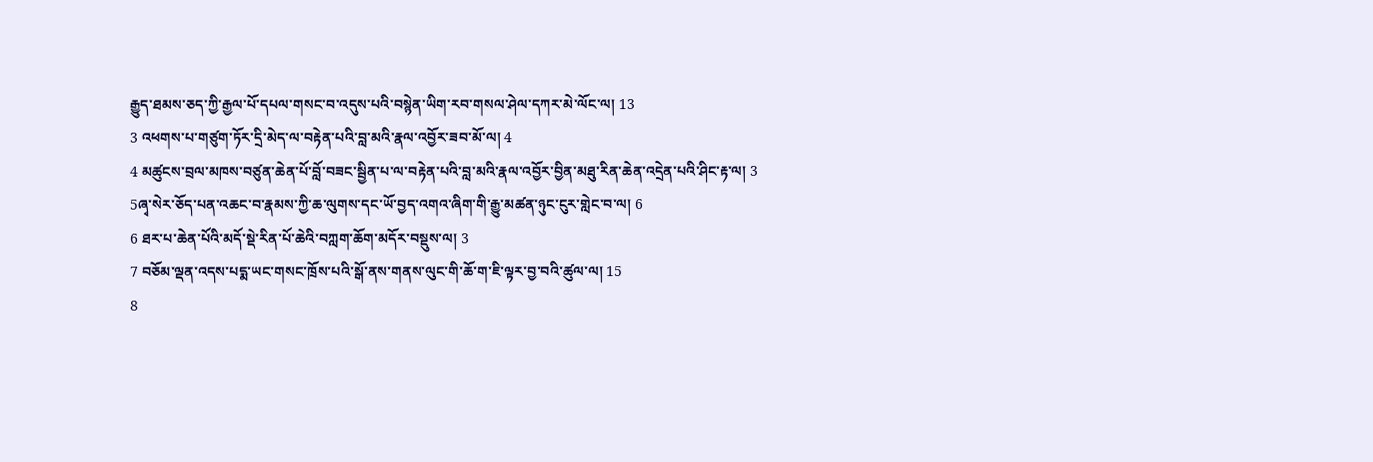རྒྱུད་ཐམས་ཅད་ཀྱི་རྒྱལ་པོ་དཔལ་གསང་བ་འདུས་པའི་བསྙེན་ཡིག་རབ་གསལ་ཤེལ་དཀར་མེ་ལོང་ལ། 13
3 འཕགས་པ་གཙུག་ཏོར་དྲི་མེད་ལ་བརྟེན་པའི་བླ་མའི་རྣལ་འབྱོར་ཟབ་མོ་ལ། 4
4 མཚུངས་བྲལ་མཁས་བཙུན་ཆེན་པོ་བློ་བཟང་སྦྱིན་པ་ལ་བརྟེན་པའི་བླ་མའི་རྣལ་འབྱོར་བྱིན་མཐུ་རིན་ཆེན་འདྲེན་པའི་ཤིང་རྟ་ལ། 3
5ཞྭ་སེར་ཅོད་པན་འཆང་བ་རྣམས་ཀྱི་ཆ་ལུགས་དང་ཡོ་བྱད་འགའ་ཞིག་གི་རྒྱུ་མཚན་ཉུང་ངུར་གླེང་བ་ལ། 6
6 ཐར་པ་ཆེན་པོའི་མདོ་སྡེ་རིན་པོ་ཆེའི་བཀླག་ཆོག་མདོར་བསྡུས་ལ། 3
7 བཅོམ་ལྡན་འདས་པདྨ་ཡང་གསང་ཁྲོས་པའི་སྒོ་ནས་གནས་ལུང་གི་ཆོ་ག་ཇི་ལྟར་བྱ་བའི་ཚུལ་ལ། 15
8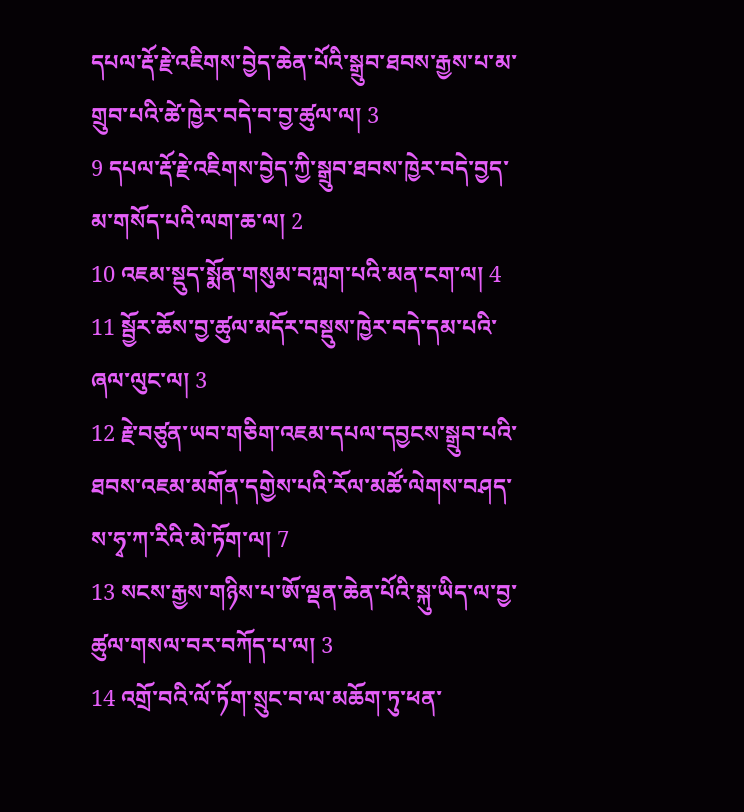དཔལ་རྡོ་རྗེ་འཇིགས་བྱེད་ཆེན་པོའི་སྒྲུབ་ཐབས་རྒྱས་པ་མ་གྲུབ་པའི་ཚེ་ཁྱེར་བདེ་བ་བྱ་ཚུལ་ལ། 3
9 དཔལ་རྡོ་རྗེ་འཇིགས་བྱེད་ཀྱི་སྒྲུབ་ཐབས་ཁྱེར་བདེ་བྱད་མ་གསོད་པའི་ལག་ཆ་ལ། 2
10 འཇམ་སྡུད་སྨོན་གསུམ་བཀླག་པའི་མན་ངག་ལ། 4
11 སྦྱོར་ཆོས་བྱ་ཚུལ་མདོར་བསྡུས་ཁྱེར་བདེ་དམ་པའི་ཞལ་ལུང་ལ། 3
12 རྗེ་བཙུན་ཡབ་གཅིག་འཇམ་དཔལ་དབྱངས་སྒྲུབ་པའི་ཐབས་འཇམ་མགོན་དགྱེས་པའི་རོལ་མཚོ་ལེགས་བཤད་ས་ཧྭ་ཀ་རིའི་མེ་ཏོག་ལ། 7
13 སངས་རྒྱས་གཉིས་པ་ཨོ་ལྡན་ཆེན་པོའི་སྐུ་ཡིད་ལ་བྱ་ཚུལ་གསལ་བར་བཀོད་པ་ལ། 3
14 འགྲོ་བའི་ལོ་ཏོག་སྲུང་བ་ལ་མཆོག་ཏུ་ཕན་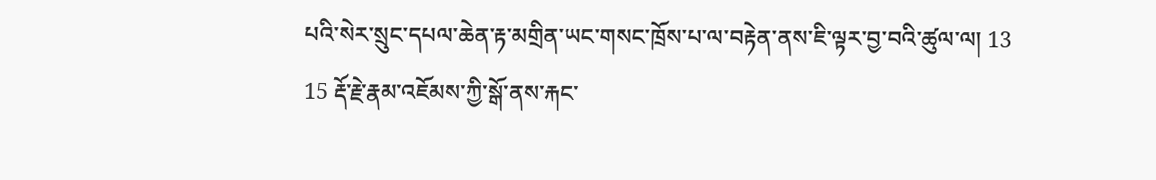པའི་སེར་སྲུང་དཔལ་ཆེན་རྟ་མགྲིན་ཡང་གསང་ཁྲོས་པ་ལ་བརྟེན་ནས་ཇི་ལྟར་བྱ་བའི་ཚུལ་ལ། 13
15 རྡོ་རྗེ་རྣམ་འཇོམས་ཀྱི་སྒོ་ནས་རྐང་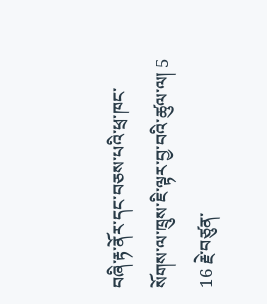བཞི་རྟ་ནོར་དང་བཅས་པའི་ཕྲ་ཁང་སོགས་ལ་ཁྲུས་ཇི་ལྟར་བྱ་བའི་ཚུལ་ལ། 5
16 རྗེ་བཙུན་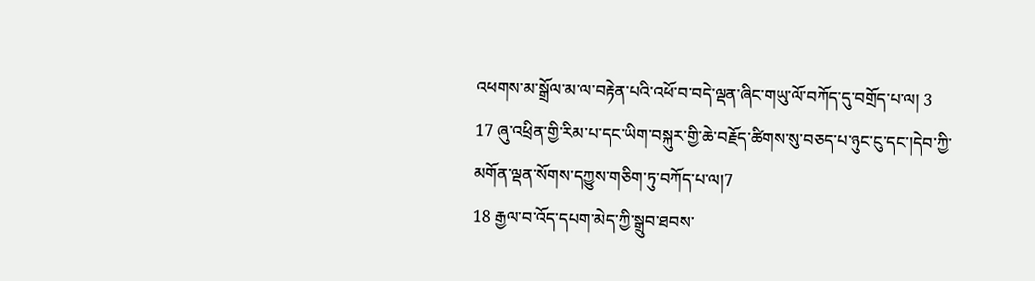འཕགས་མ་སྒྲོལ་མ་ལ་བརྟེན་པའི་འཕོ་བ་བདེ་ལྡན་ཞིང་གཡུ་ལོ་བཀོད་དུ་བགྲོད་པ་ལ། 3
17 ཞུ་འཕྲིན་གྱི་རིམ་པ་དང་ཡིག་བསྐུར་གྱི་ཆེ་བརྗོད་ཚིགས་སུ་བཅད་པ་ཉུང་ངུ་དང་།དེབ་ཀྱི་མགོན་ལྡན་སོགས་དཀྱུས་གཅིག་ཏུ་བཀོད་པ་ལ།7
18 རྒྱལ་བ་འོད་དཔག་མེད་ཀྱི་སྒྲུབ་ཐབས་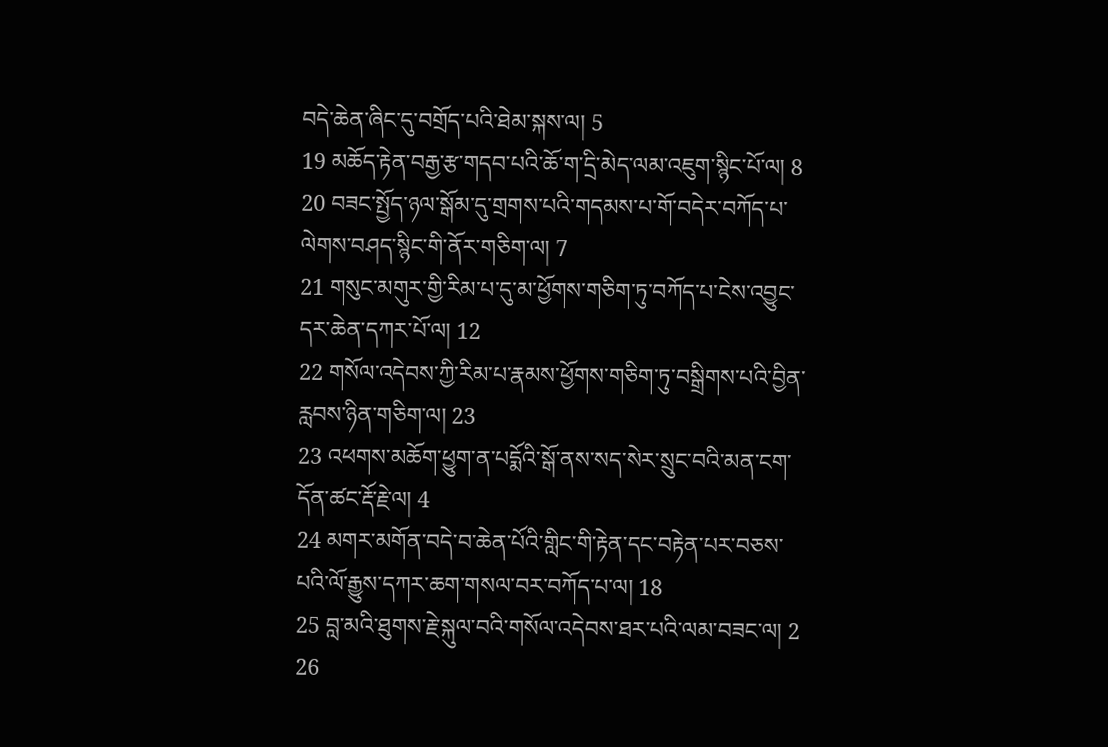བདེ་ཆེན་ཞིང་དུ་བགྲོད་པའི་ཐེམ་སྐས་ལ། 5
19 མཆོད་རྟེན་བརྒྱ་རྩ་གདབ་པའི་ཆོ་ག་དྲི་མེད་ལམ་འཇུག་སྙིང་པོ་ལ། 8
20 བཟང་སྤྱོད་ཉལ་སྒོམ་དུ་གྲགས་པའི་གདམས་པ་གོ་བདེར་བཀོད་པ་ལེགས་བཤད་སྙིང་གི་ནོར་གཅིག་ལ། 7
21 གསུང་མགུར་གྱི་རིམ་པ་དུ་མ་ཕྱོགས་གཅིག་ཏུ་བཀོད་པ་ངེས་འབྱུང་དར་ཆེན་དཀར་པོ་ལ། 12
22 གསོལ་འདེབས་ཀྱི་རིམ་པ་རྣམས་ཕྱོགས་གཅིག་ཏུ་བསྒྲིགས་པའི་བྱིན་རླབས་ཉིན་གཅིག་ལ། 23
23 འཕགས་མཆོག་ཕྱུག་ན་པདྨོའི་སྒོ་ནས་སད་སེར་སྲུང་བའི་མན་ངག་དོན་ཚང་རྡོ་རྗེ་ལ། 4
24 མགར་མགོན་བདེ་བ་ཆེན་པོའི་གླིང་གི་རྟེན་དང་བརྟེན་པར་བཅས་པའི་ལོ་རྒྱུས་དཀར་ཆག་གསལ་བར་བཀོད་པ་ལ། 18
25 བླ་མའི་ཐུགས་རྗེ་སྐུལ་བའི་གསོལ་འདེབས་ཐར་པའི་ལམ་བཟང་ལ། 2
26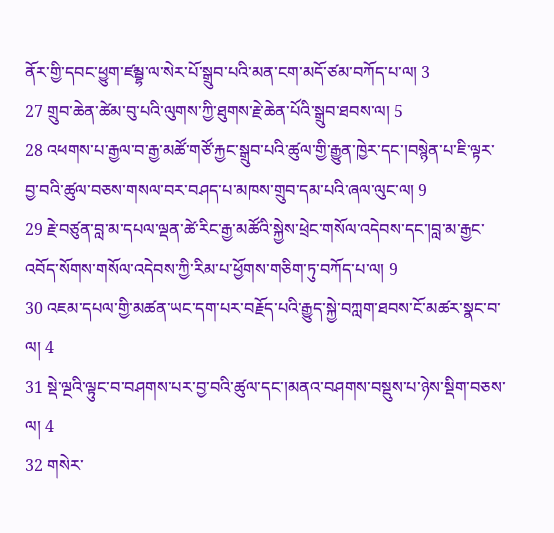ནོར་གྱི་དབང་ཕྱུག་ཛམྦྷ་ལ་སེར་པོ་སྒྲུབ་པའི་མན་ངག་མདོ་ཙམ་བཀོད་པ་ལ། 3
27 གྲུབ་ཆེན་ཚེམ་བུ་པའི་ལུགས་ཀྱི་ཐུགས་རྗེ་ཆེན་པོའི་སྒྲུབ་ཐབས་ལ། 5
28 འཕགས་པ་རྒྱལ་བ་རྒྱ་མཚོ་གཙོ་རྐྱང་སྒྲུབ་པའི་ཚུལ་གྱི་རྒྱུན་ཁྱེར་དང་།བསྙེན་པ་ཇི་ལྟར་བྱ་བའི་ཚུལ་བཅས་གསལ་བར་བཤད་པ་མཁས་གྲུབ་དམ་པའི་ཞལ་ལུང་ལ། 9
29 རྗེ་བཙུན་བླ་མ་དཔལ་ལྡན་ཚེ་རིང་རྒྱ་མཚོའི་སྐྱེས་ཕྲེང་གསོལ་འདེབས་དང་།བླ་མ་རྒྱང་འབོད་སོགས་གསོལ་འདེབས་ཀྱི་རིམ་པ་ཕྱོགས་གཅིག་ཏུ་བཀོད་པ་ལ། 9
30 འཇམ་དཔལ་གྱི་མཚན་ཡང་དག་པར་བརྗོད་པའི་རྒྱུད་སྐྱེ་བཀླག་ཐབས་ངོ་མཚར་སྣང་བ་ལ། 4
31 སྡེ་ལྔའི་ལྟུང་བ་བཤགས་པར་བྱ་བའི་ཚུལ་དང་།མནའ་བཤགས་བསྡུས་པ་ཉེས་སྡིག་བཅས་ལ། 4
32 གསེར་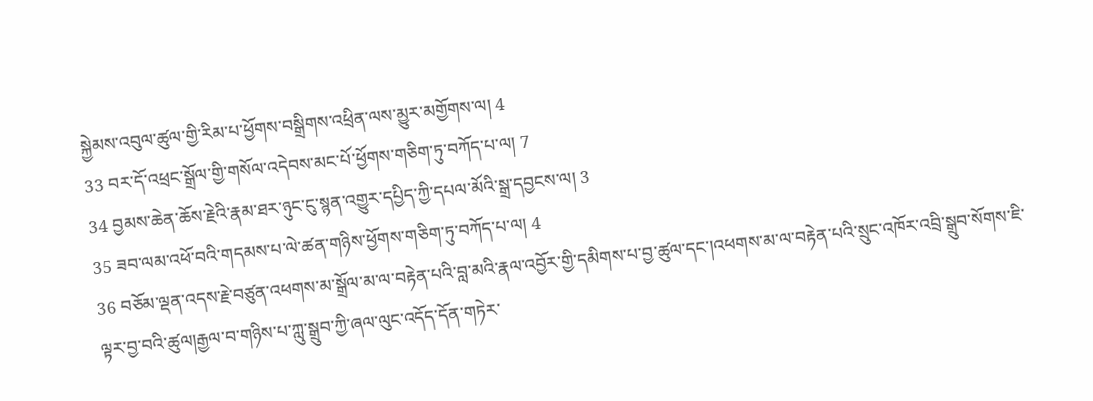སྐྱེམས་འབུལ་ཚུལ་གྱི་རིམ་པ་ཕྱོགས་བསྒྲིགས་འཕྲིན་ལས་མྱུར་མགྱོགས་ལ། 4
33 བར་དོ་འཕྲང་སྒྲོལ་གྱི་གསོལ་འདེབས་མང་པོ་ཕྱོགས་གཅིག་ཏུ་བཀོད་པ་ལ། 7
34 བྱམས་ཆེན་ཆོས་རྗེའི་རྣམ་ཐར་ཉུང་ངུ་སྙན་འགྱུར་དཔྱིད་ཀྱི་དཔལ་མོའི་སྒྲ་དབྱངས་ལ། 3
35 ཟབ་ལམ་འཕོ་བའི་གདམས་པ་ལེ་ཚན་གཉིས་ཕྱོགས་གཅིག་ཏུ་བཀོད་པ་ལ། 4
36 བཅོམ་ལྡན་འདས་རྗེ་བཙུན་འཕགས་མ་སྒྲོལ་མ་ལ་བརྟེན་པའི་བླ་མའི་རྣལ་འབྱོར་གྱི་དམིགས་པ་བྱ་ཚུལ་དང་།འཕགས་མ་ལ་བརྟེན་པའི་སྲུང་འཁོར་འབྲི་སྒྲུབ་སོགས་ཇི་ལྟར་བྱ་བའི་ཚུལ།རྒྱལ་བ་གཉིས་པ་ཀླུ་སྒྲུབ་ཀྱི་ཞལ་ལུང་འདོད་དོན་གཏེར་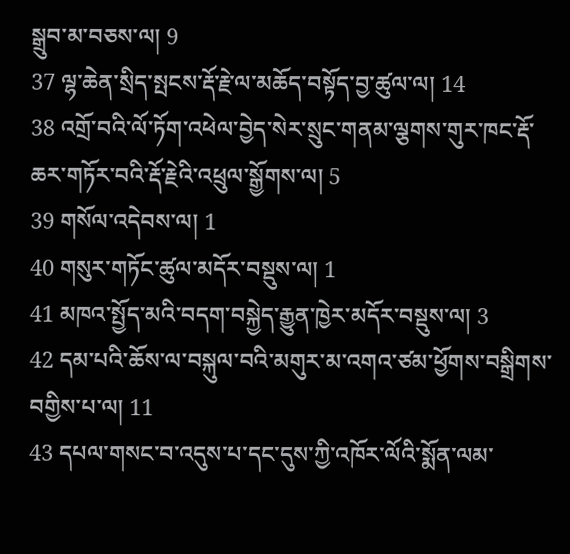སྒྲུབ་མ་བཅས་ལ། 9
37 ལྷ་ཆེན་སྲིད་སྤངས་རྡོ་རྗེ་ལ་མཆོད་བསྟོད་བྱ་ཚུལ་ལ། 14
38 འགྲོ་བའི་ལོ་ཏོག་འཕེལ་བྱེད་སེར་སྲུང་གནམ་ལྕགས་གུར་ཁང་རྡོ་ཆར་གཏོར་བའི་རྡོ་རྗེའི་འཕྲུལ་སྒྱོགས་ལ། 5
39 གསོལ་འདེབས་ལ། 1
40 གསུར་གཏོང་ཚུལ་མདོར་བསྡུས་ལ། 1
41 མཁའ་སྤྱོད་མའི་བདག་བསྐྱེད་རྒྱུན་ཁྱེར་མདོར་བསྡུས་ལ། 3
42 དམ་པའི་ཆོས་ལ་བསྐུལ་བའི་མགུར་མ་འགའ་ཙམ་ཕྱོགས་བསྒྲིགས་བགྱིས་པ་ལ། 11
43 དཔལ་གསང་བ་འདུས་པ་དང་དུས་ཀྱི་འཁོར་ལོའི་སྨོན་ལམ་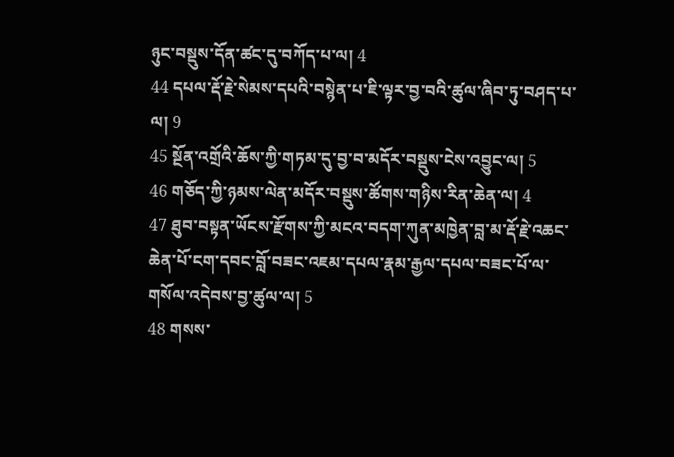ཉུང་བསྡུས་དོན་ཚང་དུ་བཀོད་པ་ལ། 4
44 དཔལ་རྡོ་རྗེ་སེམས་དཔའི་བསྙེན་པ་ཇི་ལྟར་བྱ་བའི་ཚུལ་ཞིབ་ཏུ་བཤད་པ་ལ། 9
45 སྔོན་འགྲོའི་ཆོས་ཀྱི་གཏམ་དུ་བྱ་བ་མདོར་བསྡུས་ངེས་འབྱུང་ལ། 5
46 གཅོད་ཀྱི་ཉམས་ལེན་མདོར་བསྡུས་ཚོགས་གཉིས་རིན་ཆེན་ལ། 4
47 ཐུབ་བསྟན་ཡོངས་རྫོགས་ཀྱི་མངའ་བདག་ཀུན་མཁྱེན་བླ་མ་རྡོ་རྗེ་འཆང་ཆེན་པོ་ངག་དབང་བློ་བཟང་འཇམ་དཔལ་རྣམ་རྒྱལ་དཔལ་བཟང་པོ་ལ་གསོལ་འདེབས་བྱ་ཚུལ་ལ། 5
48 གསས་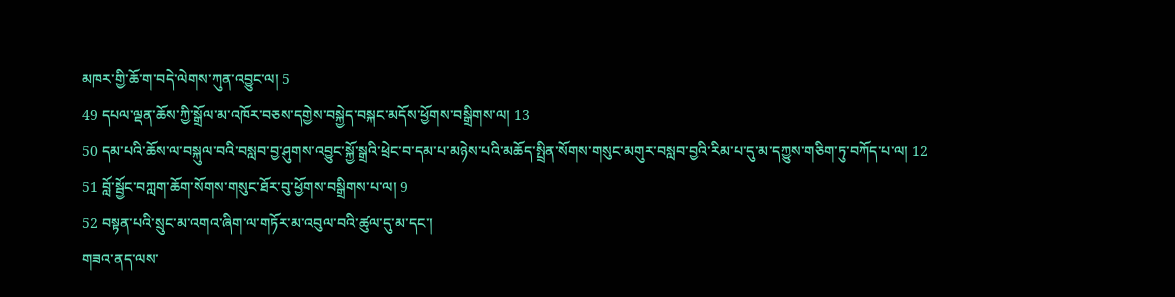མཁར་གྱི་ཆོ་ག་བདེ་ལེགས་ཀུན་འབྱུང་ལ། 5
49 དཔལ་ལྡན་ཆོས་ཀྱི་སྒྲོལ་མ་འཁོར་བཅས་དགྱེས་བསྐྱེད་བསྐང་མདོས་ཕྱོགས་བསྒྲིགས་ལ། 13
50 དམ་པའི་ཆོས་ལ་བསྐུལ་བའི་བསླབ་བྱ་ཤུགས་འབྱུང་སྐྱོ་སྒྲའི་ཕྲེང་བ་དམ་པ་མཉེས་པའི་མཆོད་སྤྲིན་སོགས་གསུང་མགུར་བསླབ་བྱའི་རིམ་པ་དུ་མ་དཀྱུས་གཅིག་ཏུ་བཀོད་པ་ལ། 12
51 བློ་སྦྱོང་བཀླག་ཆོག་སོགས་གསུང་ཐོར་བུ་ཕྱོགས་བསྒྲིགས་པ་ལ། 9
52 བསྟན་པའི་སྲུང་མ་འགའ་ཞིག་ལ་གཏོར་མ་འབུལ་བའི་ཚུལ་དུ་མ་དང་།
གཟའ་ནད་ལས་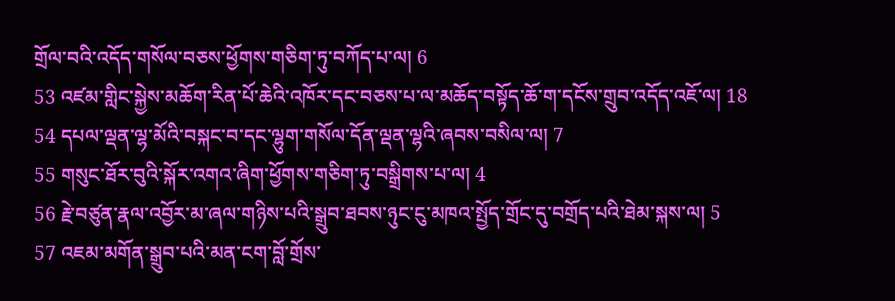གྲོལ་བའི་འདོད་གསོལ་བཅས་ཕྱོགས་གཅིག་ཏུ་བཀོད་པ་ལ། 6
53 འཛམ་གླིང་སྐྱེས་མཆོག་རིན་པོ་ཆེའི་འཁོར་དང་བཅས་པ་ལ་མཆོད་བསྟོད་ཆོ་ག་དངོས་གྲུབ་འདོད་འཇོ་ལ། 18
54 དཔལ་ལྡན་ལྷ་མོའི་བསྐང་བ་དང་ལྷུག་གསོལ་དོན་ལྡན་ལྷའི་ཞབས་བསིལ་ལ། 7
55 གསུང་ཐོར་བུའི་སྐོར་འགའ་ཞིག་ཕྱོགས་གཅིག་ཏུ་བསྒྲིགས་པ་ལ། 4
56 རྗེ་བཙུན་རྣལ་འབྱོར་མ་ཞལ་གཉིས་པའི་སྒྲུབ་ཐབས་ཉུང་ངུ་མཁའ་སྤྱོད་གྲོང་དུ་བགྲོད་པའི་ཐེམ་སྐས་ལ། 5
57 འཇམ་མགོན་སྒྲུབ་པའི་མན་ངག་བློ་གྲོས་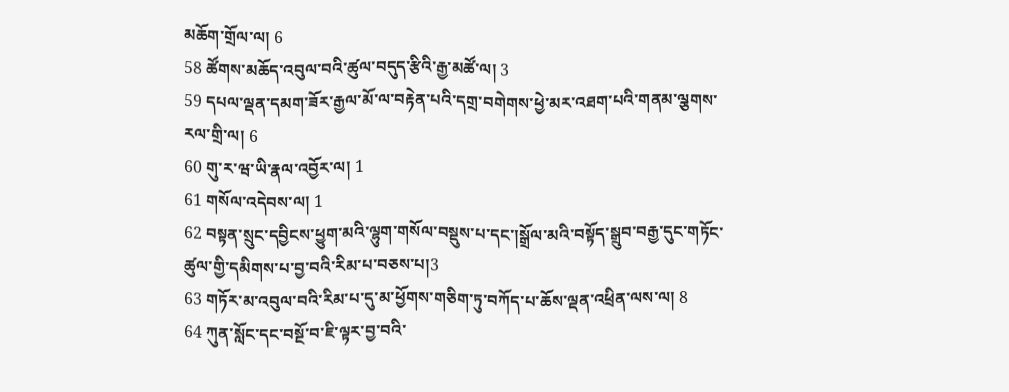མཆོག་གྲོལ་ལ། 6
58 ཚོགས་མཆོད་འབུལ་བའི་ཚུལ་བདུད་རྩིའི་རྒྱ་མཚོ་ལ། 3
59 དཔལ་ལྡན་དམག་ཟོར་རྒྱལ་མོ་ལ་བརྟེན་པའི་དགྲ་བགེགས་ཕྱེ་མར་འཐག་པའི་གནམ་ལྕགས་རལ་གྲི་ལ། 6
60 གུ་ར་ཝ་ཡི་རྣལ་འབྱོར་ལ། 1
61 གསོལ་འདེབས་ལ། 1
62 བསྟན་སྲུང་དབྱིངས་ཕྱུག་མའི་ལྷུག་གསོལ་བསྡུས་པ་དང་།སྒྲོལ་མའི་བསྟོད་སྒྲུབ་བརྒྱ་དུང་གཏོང་ཚུལ་གྱི་དམིགས་པ་བྱ་བའི་རིམ་པ་བཅས་པ།3
63 གཏོར་མ་འབུལ་བའི་རིམ་པ་དུ་མ་ཕྱོགས་གཅིག་ཏུ་བཀོད་པ་ཆོས་ལྡན་འཕྲིན་ལས་ལ། 8
64 ཀུན་སློང་དང་བསྔོ་བ་ཇི་ལྟར་བྱ་བའི་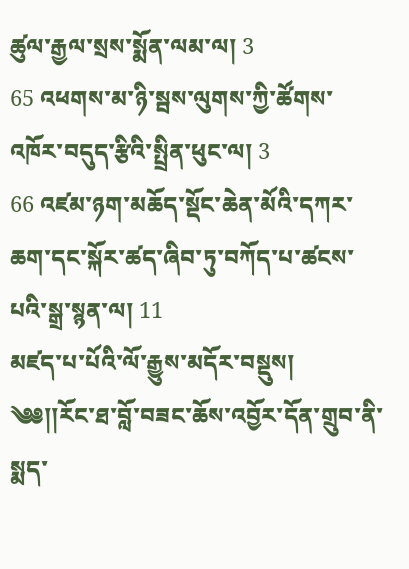ཚུལ་རྒྱལ་སྲས་སྨོན་ལམ་ལ། 3
65 འཕགས་མ་ཉི་སྦས་ལུགས་ཀྱི་ཚོགས་འཁོར་བདུད་རྩིའི་སྤྲིན་ཕུང་ལ། 3
66 འཛམ་ཉག་མཆོད་སྡོང་ཆེན་མོའི་དཀར་ཆག་དང་སྐོར་ཚད་ཞིབ་ཏུ་བཀོད་པ་ཚངས་པའི་སྒྲ་སྙན་ལ། 11
མཛད་པ་པོའི་ལོ་རྒྱུས་མདོར་བསྡུས།
༄༅།།རོང་ཐ་བློ་བཟང་ཆོས་འབྱོར་དོན་གྲུབ་ནི་སྨད་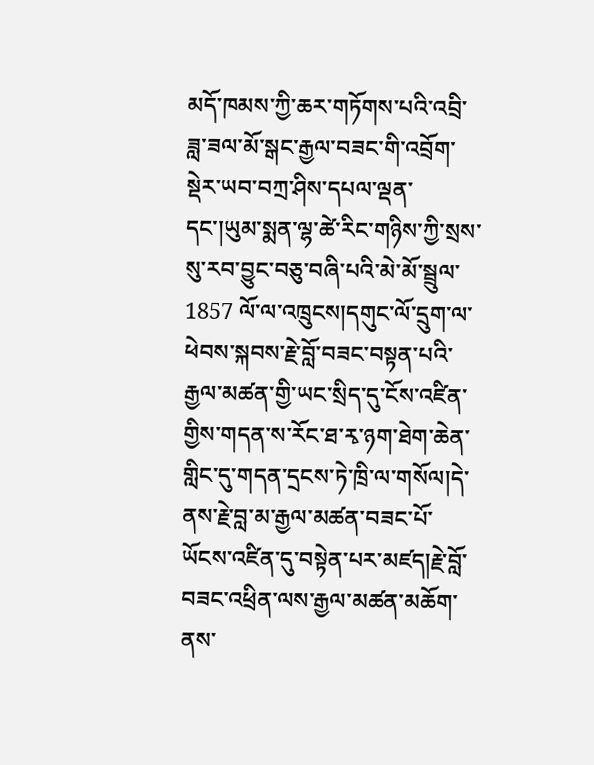མདོ་ཁམས་ཀྱི་ཆར་གཏོགས་པའི་འབྲི་ཟླ་ཟལ་མོ་སྒང་རྒྱལ་བཟང་གི་འབྲོག་སྡེར་ཡབ་བཀྲ་ཤིས་དཔལ་ལྡན་དང་།ཡུམ་སྨན་ལྷ་ཚེ་རིང་གཉིས་ཀྱི་སྲས་སུ་རབ་བྱུང་བཅུ་བཞི་པའི་མེ་མོ་སྦྲུལ་1857 ལོ་ལ་འཁྲུངས།དགུང་ལོ་དྲུག་ལ་ཕེབས་སྐབས་རྗེ་བློ་བཟང་བསྟན་པའི་རྒྱལ་མཚན་གྱི་ཡང་སྲིད་དུ་ངོས་འཛིན་གྱིས་གདན་ས་རོང་ཐ་རྭ་ཉག་ཐེག་ཆེན་གླིང་དུ་གདན་དྲངས་ཏེ་ཁྲི་ལ་གསོལ།དེ་ནས་རྗེ་བླ་མ་རྒྱལ་མཚན་བཟང་པོ་ཡོངས་འཛིན་དུ་བསྟེན་པར་མཛད།རྗེ་བློ་བཟང་འཕྲིན་ལས་རྒྱལ་མཚན་མཆོག་ནས་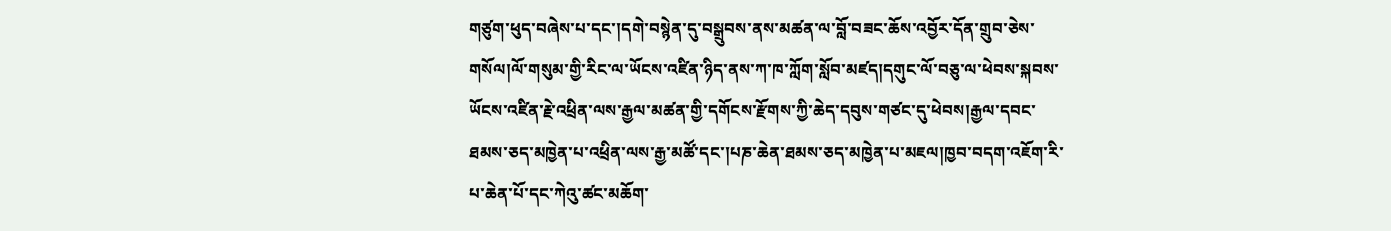གཙུག་ཕུད་བཞེས་པ་དང་།དགེ་བསྙེན་དུ་བསྒྲུབས་ནས་མཚན་ལ་བློ་བཟང་ཆོས་འབྱོར་དོན་གྲུབ་ཅེས་གསོལ།ལོ་གསུམ་གྱི་རིང་ལ་ཡོངས་འཛིན་ཉིད་ནས་ཀ་ཁ་ཀློག་སློབ་མཛད།དགུང་ལོ་བཅུ་ལ་ཕེབས་སྐབས་ཡོངས་འཛིན་རྗེ་འཕྲིན་ལས་རྒྱལ་མཚན་གྱི་དགོངས་རྫོགས་ཀྱི་ཆེད་དབུས་གཙང་དུ་ཕེབས།རྒྱལ་དབང་ཐམས་ཅད་མཁྱེན་པ་འཕྲིན་ལས་རྒྱ་མཚོ་དང་།པཎ་ཆེན་ཐམས་ཅད་མཁྱེན་པ་མཇལ།ཁྱབ་བདག་འཇོག་རི་པ་ཆེན་པོ་དང་ཀེའུ་ཚང་མཆོག་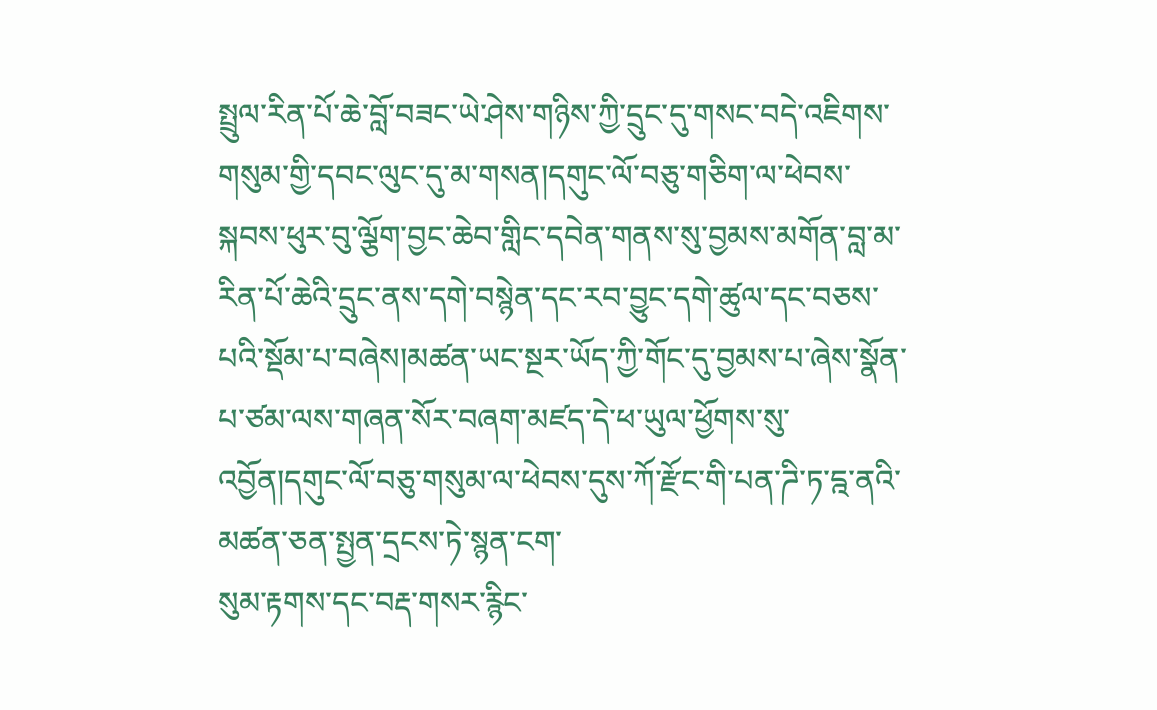སྤྲུལ་རིན་པོ་ཆེ་བློ་བཟང་ཡེ་ཤེས་གཉིས་ཀྱི་དྲུང་དུ་གསང་བདེ་འཇིགས་གསུམ་གྱི་དབང་ལུང་དུ་མ་གསན།དགུང་ལོ་བཅུ་གཅིག་ལ་ཕེབས་སྐབས་ཕུར་བུ་ལྕོག་བྱང་ཆེབ་གླིང་དབེན་གནས་སུ་བྱམས་མགོན་བླ་མ་རིན་པོ་ཆེའི་དྲུང་ནས་དགེ་བསྙེན་དང་རབ་བྱུང་དགེ་ཚུལ་དང་བཅས་པའི་སྡོམ་པ་བཞེས།མཚན་ཡང་སྔར་ཡོད་ཀྱི་གོང་དུ་བྱམས་པ་ཞེས་སྣོན་པ་ཙམ་ལས་གཞན་སོར་བཞག་མཛད་དེ་ཕ་ཡུལ་ཕྱོགས་སུ་འབྱོན།དགུང་ལོ་བཅུ་གསུམ་ལ་ཕེབས་དུས་ཀོ་རྫོང་གི་པན་ཌི་ཏ་དྰ་ནའི་མཚན་ཅན་སྤྱན་དྲངས་ཏེ་སྙན་ངག་
སུམ་རྟགས་དང་བརྡ་གསར་རྙིང་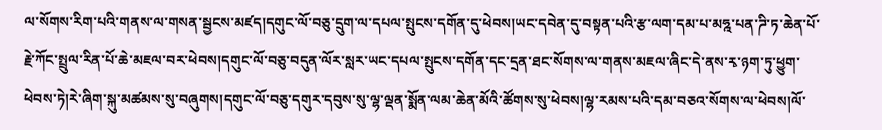ལ་སོགས་རིག་པའི་གནས་ལ་གསན་སྦྱངས་མཛད།དགུང་ལོ་བཅུ་དྲུག་ལ་དཔལ་སྤུངས་དགོན་དུ་ཕེབས།ཡང་དབེན་དུ་བསྟན་པའི་རྩ་ལག་དམ་པ་མཧྰ་པན་ཌི་ཏ་ཆེན་པོ་རྗེ་ཀོང་སྤྲུལ་རིན་པོ་ཆེ་མཇལ་བར་ཕེབས།དགུང་ལོ་བཅུ་བདུན་ལོར་སླར་ཡང་དཔལ་སྤུངས་དགོན་དང་དྲན་ཐང་སོགས་ལ་གནས་མཇལ་ཞིང་དེ་ནས་རྭ་ཉག་ཏུ་ཕྱུག་ཕེབས་ཏེ།རེ་ཞིག་སྐུ་མཚམས་སུ་བཞུགས།དགུང་ལོ་བཅུ་དགུར་དབུས་སུ་ལྷ་ལྡན་སྨོན་ལམ་ཆེན་མོའི་ཚོགས་སུ་ཕེབས།ལྷ་རམས་པའི་དམ་བཅའ་སོགས་ལ་ཕེབས།ལོ་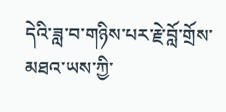དེའི་ཟླ་བ་གཉིས་པར་རྗེ་བློ་གྲོས་མཐའ་ཡས་ཀྱི་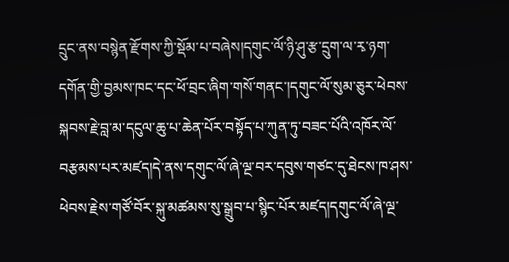དྲུང་ནས་བསྙེན་རྫོགས་ཀྱི་སྡོམ་པ་བཞེས།དགུང་ལོ་ཉི་ཤུ་རྩ་དྲུག་ལ་རྭ་ཉག་དགོན་གྱི་བྱམས་ཁང་དང་ཕོ་བྲང་ཞིག་གསོ་གནང་།དགུང་ལོ་སུམ་ཅུར་ཕེབས་སྐབས་རྗེ་བླ་མ་དངུལ་ཆུ་པ་ཆེན་པོར་བསྟོད་པ་ཀུན་ཏུ་བཟང་པོའི་འཁོར་ལོ་བརྩམས་པར་མཛད།དེ་ནས་དགུང་ལོ་ཞེ་ལྔ་བར་དབུས་གཙང་དུ་ཐེངས་ཁ་ཤས་ཕེབས་རྗེས་གཙོ་བོར་སྐུ་མཚམས་སུ་སྒྲུབ་པ་སྙིང་པོར་མཛད།དགུང་ལོ་ཞེ་ལྔ་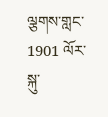ལྕགས་གླང་1901 ལོར་སྐུ་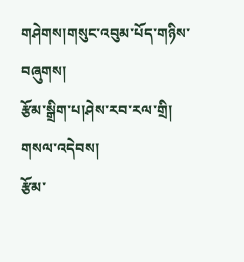གཤེགས།གསུང་འབུམ་པོད་གཉིས་བཞུགས།
རྩོམ་སྒྲིག་པ།ཤེས་རབ་རལ་གྲི།
གསལ་འདེབས།
རྩོམ་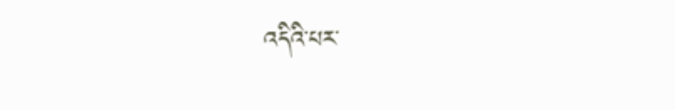འདིའི་པར་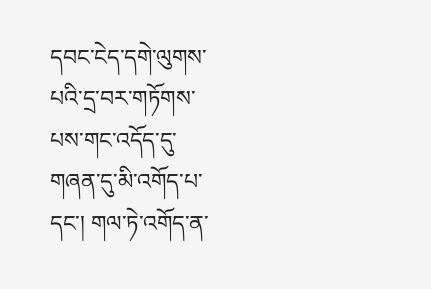དབང་ངེད་དགེ་ལུགས་པའི་དྲ་བར་གཏོགས་པས་གང་འདོད་དུ་གཞན་དུ་མི་འགོད་པ་དང་། གལ་ཏེ་འགོད་ན་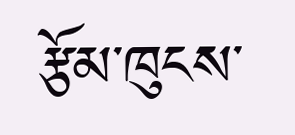རྩོམ་ཁུངས་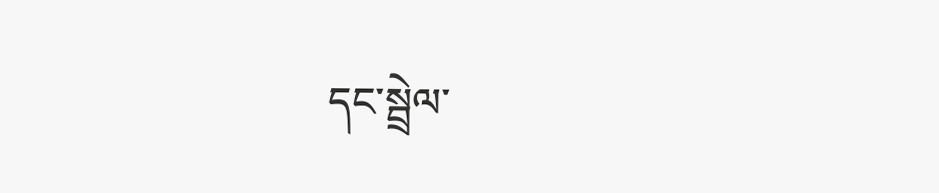དང་སྦྲེལ་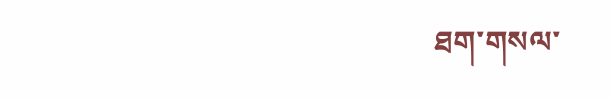ཐག་གསལ་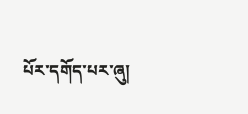པོར་དགོད་པར་ཞུ།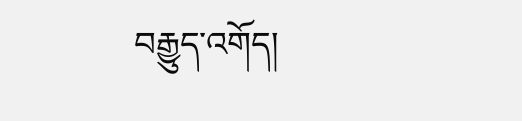བརྒྱུད་འགོད།